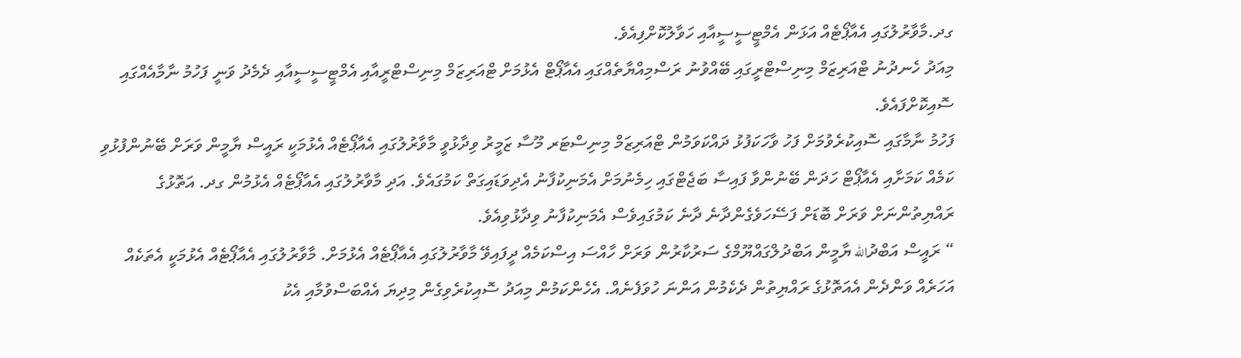ގދ.މާވާރުލުގައި އެއާޕޯޓެއް އަޅަން އެމްޓީސީސީއާއި ހަވާލުކޮށްފިއެވެ.
މިއަދު ހެނދުނު ޓްއަރިޒަމް މިނިސްޓްރީގައި ބޭއްވުނު ރަސްމިއްޔާތެއްގައި އެއާޕޯޓް އެޅުމަށް ޓްއަރިޒަމް މިނިސްޓްރީއާއި އެމްޓީސީސީއާއި ދެމެދު ވަނީ ފަހުމު ނާމާއެއްގައި ސޮއިކޮށްފައެވެ.
ފަހުމު ނާމާގައި ސޮއިކުރެވުމަށް ފަހު ވާހަކަފުޅު ދައްކަވަމުން ޓްއަރިޒަމް މިނިސްޓަރ މޫސާ ޒަމީރު ވިދާޅުވީ މާވާރުލުގައި އެއާޕޯޓެއް އެޅުމަކީ ރައީސް ޔާމީން ވަރަށް ބޭނުންފުޅުވި ކަމެއް ކަމަށާއި އެއާޕޯޓް ހަދަން ބޭނުންވާ ފައިސާ ބަޖެޓްގައި ހިމެނުމަށް އެމަނިކުފާނު އެދިވަޑައިގަތް ކަމުގައެވެ. އަދި މާވާރުލުގައި އެއާޕޯޓެއް އެޅުމުން ގދ. އަތޮޅުގެ ރައްޔިތުންނަށް ވަރަށް ބޮޑަށް ފަސޭހަވެގެންދާނެ ދާނެ ކަމުގައިވެސް އެމަނިކުފާނު ވިދާޅުވިއެވެ.
“ ރައީސް އަބްދުالله ޔާމީން އަބްދުލްގައްޔޫމްގެ ސަރުކާރުން ވަރަށް ހާއްސަ އިސްކަމެއް ދީފައިވޭ މާވާރުލުގައި އެއާޕޯޓެއް އެޅުމަށް. މާވާރުލުގައި އެއާޕޯޓެއް އެޅުމަކީ އެތަކެއް އަހަރެއް ވަންދެން އެއަތޮޅުގެ ރައްޔިތުން ދެކެމުން އަންނަ ހުވަފެނެއް. އެހެންކަމުން މިއަދު ސޮއިކުރެވިގެން މިދިޔަ އެއްބަސްވުމާއި އެކު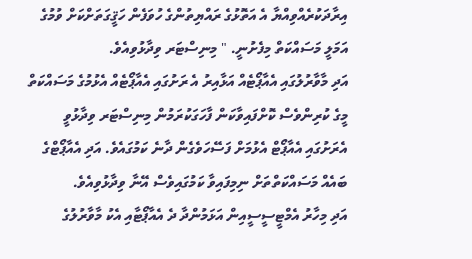އިރާދަކުރެއްވިއްޔާ އެ އަތޮޅުގެ ރައްޔިތުންގެ ހުވަފެން ހަޤީގަތަށްކަށް ވުމުގެ އަމަލީ މަސައްކަތް މިފެށުނީ. " މިނިސްޓަރ ވިދާޅުވިއެވެ.
އަދި މާވާރުލުގައި އެއާޕޯޓެއް އަޅާއިރު އެ ރަށުގައި އެއާޕޯޓެއް އެޅުމުގެ މަސައްކަތް މީގެ ކުރިންވެސް ކޮށްފައިވާކަން ފާހަގަކުރަމުން މިނިސްޓަރ ވިދާޅުވީ އެރަށުގައި އެއާޕޯޓް އެޅުމަށް ފަސޭހަވެގެން ދާނެ ކަމުގައެވެ. އަދި އެއާޕޯޓްގެ ބައެއް މަސައްކަތްތަށް ނިމިފައިވާ ކަމުގައިވެސް އޭނާ ވިދާޅުވިއެވެ.
އަދި މިހާރު އެމްޓީސީސީއިން އަޅަމުންދާ ދެ އެއާޕޯޓާއި އެކު މާވާރުލުގެ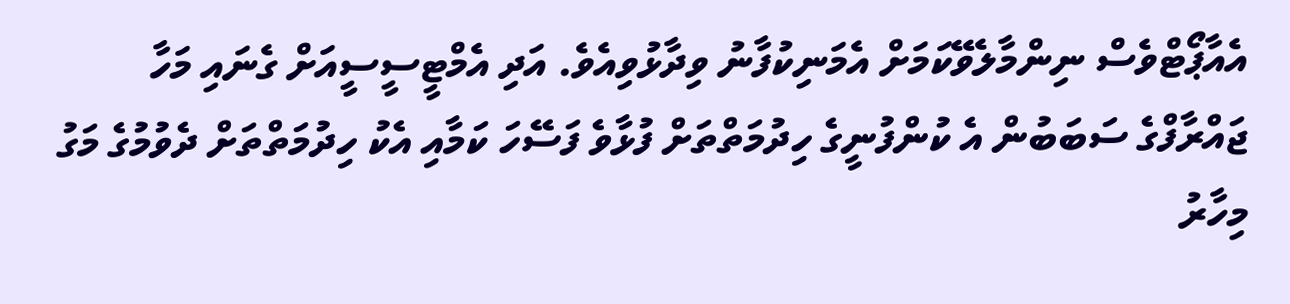އެއާޕޯޓްވެސް ނިންމާލެވޭކަމަށް އެމަނިކުފާނު ވިދާޅުވިއެވެ. އަދި އެމްޓީސީސީއަށް ގެނައި މަހާ ޖައްރާފްގެ ސަބަބުން އެ ކުންފުނީގެ ހިދުމަތްތަށް ފުޅާވެ ފަސޭހަ ކަމާއި އެކު ހިދުމަތްތަށް ދެވުމުގެ މަގު މިހާރު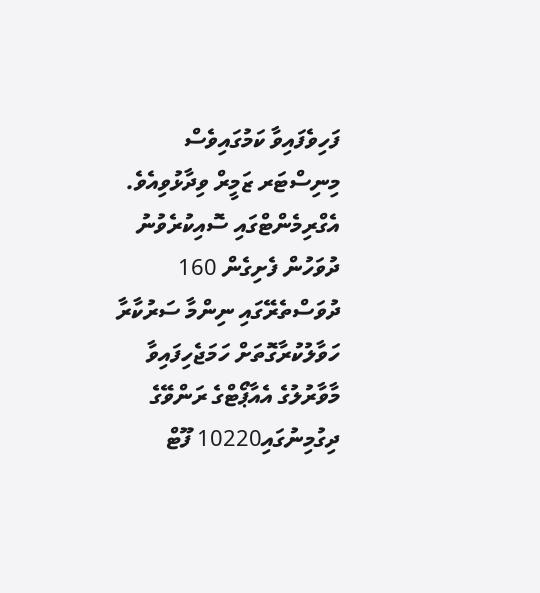ފަހިވެފައިވާ ކަމުގައިވެސް މިނިސްޓަރ ޒަމީރް ވިދާޅުވިއެވެ.
އެގްރިމެންޓްގައި ސޮއިކުރެވުނު ދުވަހުން ފެށިގެން 160 ދުވަސްތެރޭގައި ނިންމާ ސަރުކާރާ ހަވާލުކުރާގޮތަށް ހަމަޖެހިފައިވާ މާވާރުލުގެ އެއާޕޯޓްގެ ރަންވޭގެ ދިގުމިނުގައި10220 ފޫޓް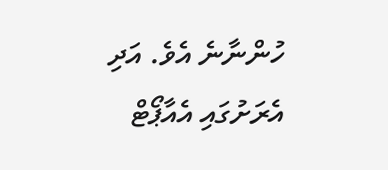ހުންނާނެ އެވެ. އަދި އެރަށުގައި އެއާޕޯޓް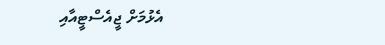އެޅުމަށް ޖީއެސްޓީއާއި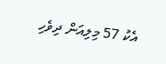އެކު 57 މިލިއަން ދިވެހި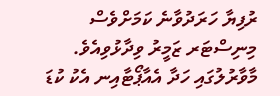ރުފިޔާ ހަރަދުވާނެ ކަމަށްވެސް މިނިސްޓަރ ޒަމީރު ވިދާޅުވިއެވެ. މާވާރުލުގައި ހަދާ އެއާޕޯޓާއިނ އެކު ކުޑަ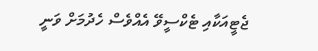ޖެޓީއަކާއި ޓެކްސީވޭ އެއްވެސް ހެދުމަށް ވަނީ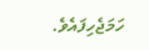ހަމަޖެހިފައެވެ.